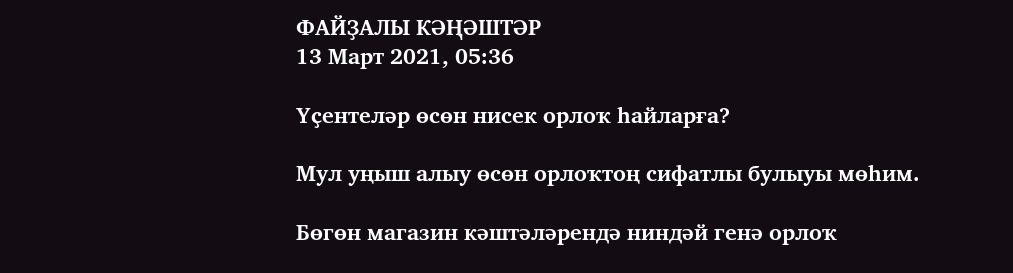ФАЙҘАЛЫ КӘҢӘШТӘР
13 Март 2021, 05:36

Үҫентеләр өсөн нисек орлоҡ һайларға?

Мул уңыш алыу өсөн орлоҡтоң сифатлы булыуы мөһим.

Бөгөн магазин кәштәләрендә ниндәй генә орлоҡ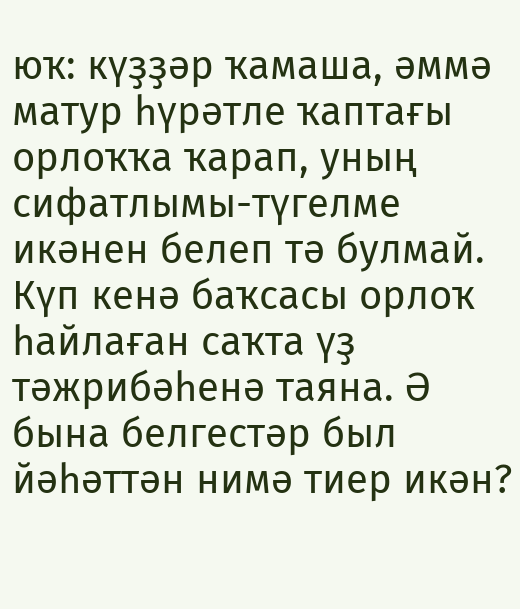юҡ: күҙҙәр ҡамаша, әммә матур һүрәтле ҡаптағы орлоҡҡа ҡарап, уның сифатлымы-түгелме икәнен белеп тә булмай. Күп кенә баҡсасы орлоҡ һайлаған саҡта үҙ тәжрибәһенә таяна. Ә бына белгестәр был йәһәттән нимә тиер икән?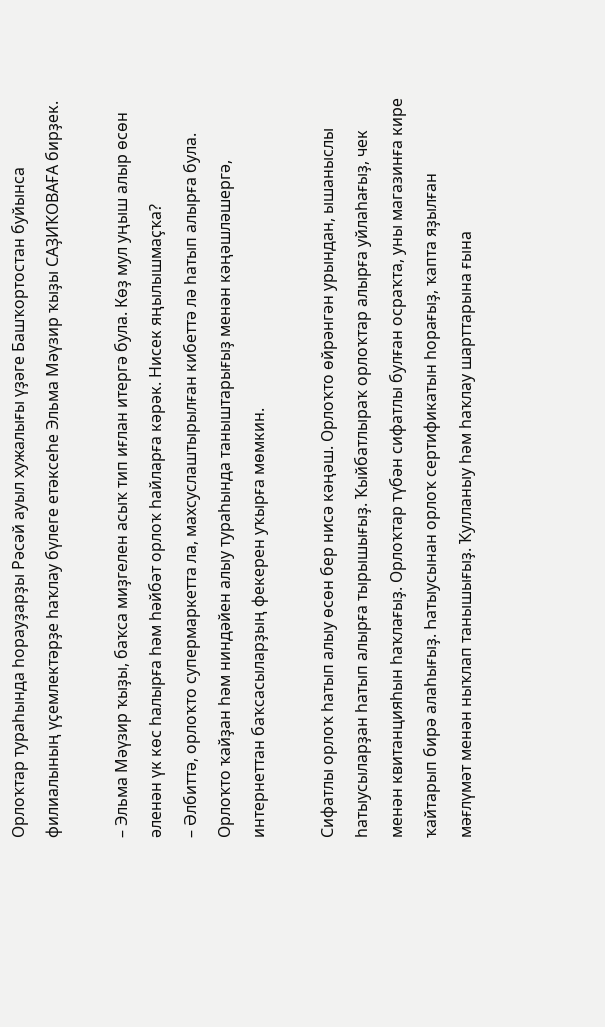Орлоҡтар тураһында һорауҙарҙы Рәсәй ауыл хужалығы үҙәге Башҡортостан буйынса филиалының үҫемлектәрҙе һаҡлау бүлеге етәксеһе Эльма Мәүзир ҡыҙы САҘИҠОВАҒА бирҙек.

– Эльма Мәүзир ҡыҙы, баҡса миҙгелен асыҡ тип иғлан итергә була. Көҙ мул уңыш алыр өсөн әленән үк көс һалырға һәм һәйбәт орлоҡ һайларға кәрәк. Нисек яңылышмаҫҡа?
– Әлбиттә, орлоҡто супермаркетта ла, махсуслаштырылған кибеттә лә һатып алырға була. Орлоҡто ҡайҙан һәм ниндәйен алыу тураһында таныштарығыҙ менән кәңәшләшергә, интернеттан баҡсасыларҙың фекерен уҡырға мөмкин.

Сифатлы орлоҡ һатып алыу өсөн бер нисә кәңәш. Орлоҡто өйрәнгән урындан, ышаныслы һатыусыларҙан һатып алырға тырышығыҙ. Ҡыйбатлыраҡ орлоҡтар алырға уйлаһағыҙ, чек менән квитанцияһын һаҡлағыҙ. Орлоҡтар түбән сифатлы булған осраҡта, уны магазинға кире ҡайтарып бирә алаһығыҙ. Һатыусынан орлоҡ сертификатын һорағыҙ, ҡапта яҙылған мәғлүмәт менән ныҡлап танышығыҙ. Ҡулланыу һәм һаҡлау шарттарына ғына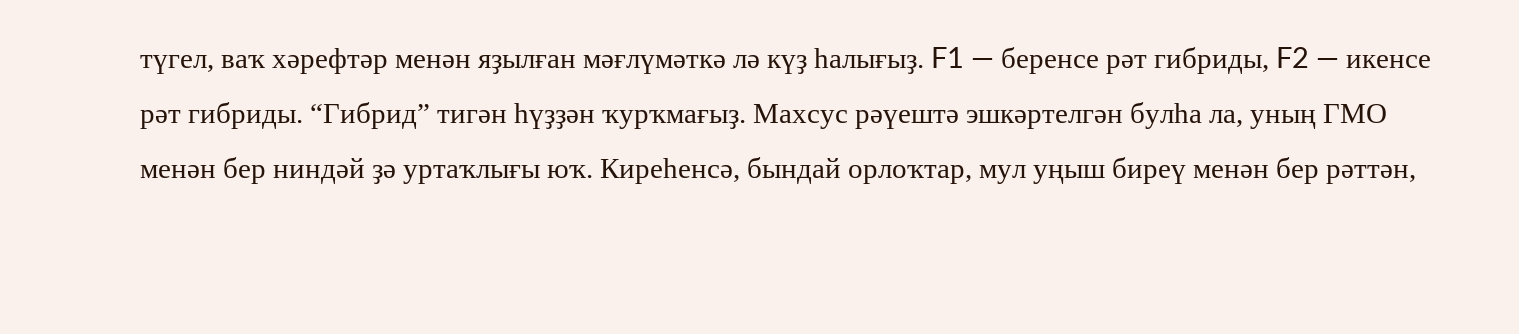түгел, ваҡ хәрефтәр менән яҙылған мәғлүмәткә лә күҙ һалығыҙ. F1 — беренсе рәт гибриды, F2 — икенсе рәт гибриды. “Гибрид” тигән һүҙҙән ҡурҡмағыҙ. Махсус рәүештә эшкәртелгән булһа ла, уның ГМО менән бер ниндәй ҙә уртаҡлығы юҡ. Киреһенсә, бындай орлоҡтар, мул уңыш биреү менән бер рәттән,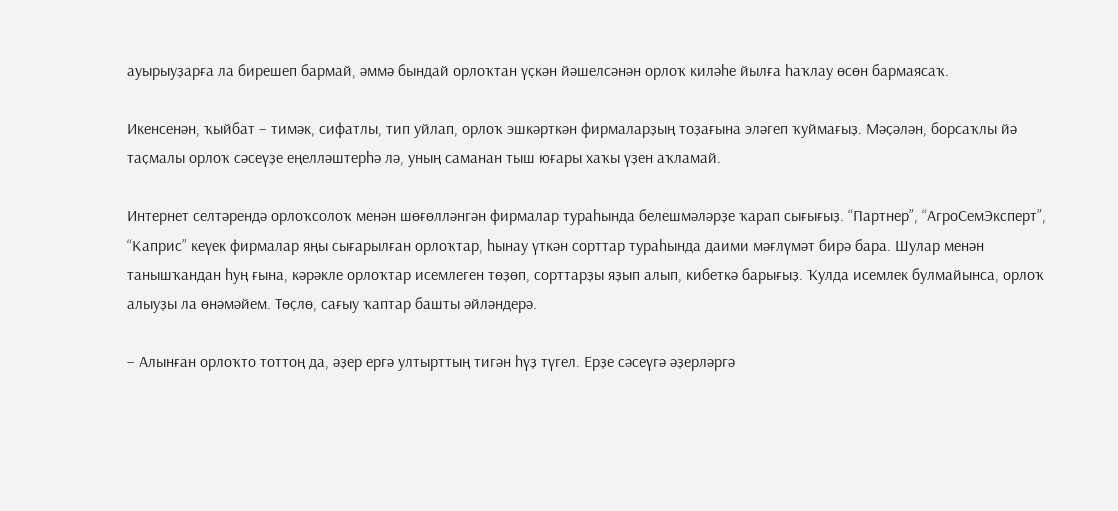ауырыуҙарға ла бирешеп бармай, әммә бындай орлоҡтан үҫкән йәшелсәнән орлоҡ киләһе йылға һаҡлау өсөн бармаясаҡ.

Икенсенән, ҡыйбат – тимәк, сифатлы, тип уйлап, орлоҡ эшкәрткән фирмаларҙың тоҙағына эләгеп ҡуймағыҙ. Мәҫәлән, борсаҡлы йә таҫмалы орлоҡ сәсеүҙе еңелләштерһә лә, уның саманан тыш юғары хаҡы үҙен аҡламай.

Интернет селтәрендә орлоҡсолоҡ менән шөғөлләнгән фирмалар тураһында белешмәләрҙе ҡарап сығығыҙ. “Партнер”, “АгроСемЭксперт”, “Каприс” кеүек фирмалар яңы сығарылған орлоҡтар, һынау үткән сорттар тураһында даими мәғлүмәт бирә бара. Шулар менән танышҡандан һуң ғына, кәрәкле орлоҡтар исемлеген төҙөп, сорттарҙы яҙып алып, кибеткә барығыҙ. Ҡулда исемлек булмайынса, орлоҡ алыуҙы ла өнәмәйем. Төҫлө, сағыу ҡаптар башты әйләндерә.

– Алынған орлоҡто тоттоң да, әҙер ергә ултырттың тигән һүҙ түгел. Ерҙе сәсеүгә әҙерләргә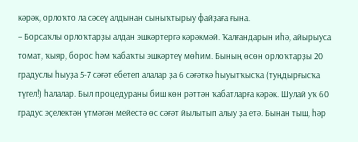кәрәк, орлоҡто ла сәсеү алдынан сыныҡтырыу файҙаға ғына.
– Борсаҡлы орлоҡтарҙы алдан эшкәртергә кәрәкмәй. Ҡалғандарын иһә, айырыуса томат, ҡыяр, борос һәм ҡабаҡты эшкәртеү мөһим. Бының өсөн орлоҡтарҙы 20 градуслы һыуҙа 5-7 сәғәт ебетеп алалар ҙа 6 сәғәткә һыуытҡысҡа (туңдырғысҡа түгел!) һалалар. Был процедураны биш көн рәттән ҡабатларға кәрәк. Шулай уҡ 60 градус эҫелектән үтмәгән мейестә өс сәғәт йылытып алыу ҙа етә. Бынан тыш, һәр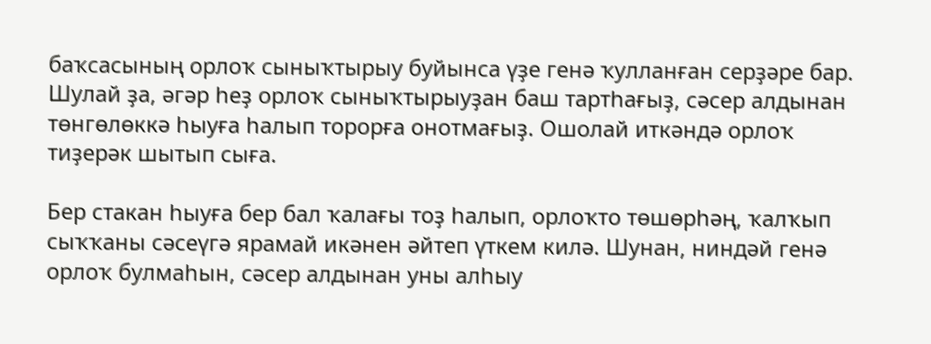баҡсасының орлоҡ сыныҡтырыу буйынса үҙе генә ҡулланған серҙәре бар. Шулай ҙа, әгәр һеҙ орлоҡ сыныҡтырыуҙан баш тартһағыҙ, сәсер алдынан төнгөлөккә һыуға һалып торорға онотмағыҙ. Ошолай иткәндә орлоҡ тиҙерәк шытып сыға.

Бер стакан һыуға бер бал ҡалағы тоҙ һалып, орлоҡто төшөрһәң, ҡалҡып сыҡҡаны сәсеүгә ярамай икәнен әйтеп үткем килә. Шунан, ниндәй генә орлоҡ булмаһын, сәсер алдынан уны алһыу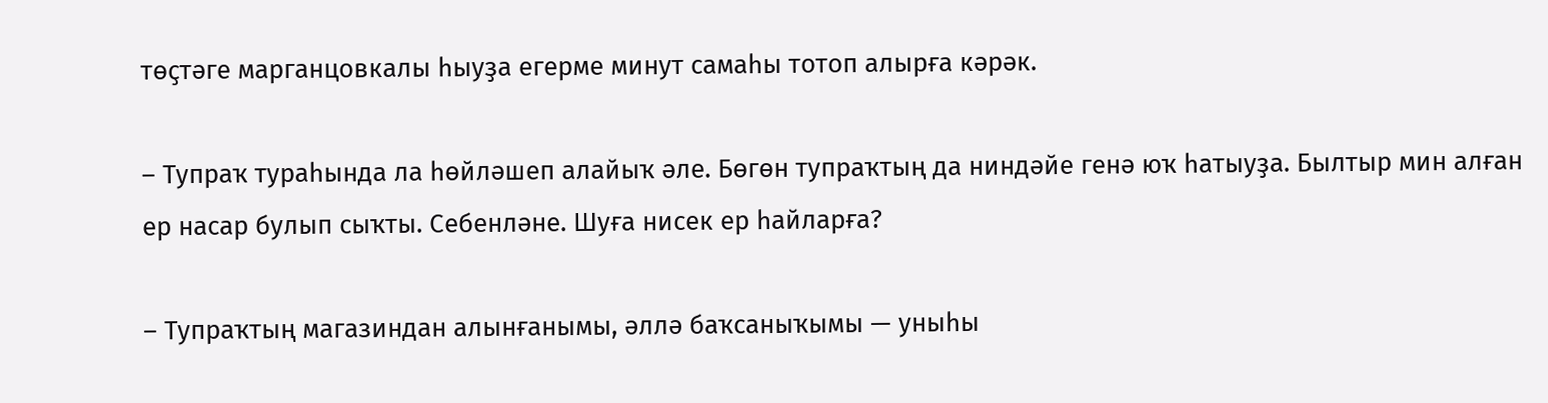төҫтәге марганцовкалы һыуҙа егерме минут самаһы тотоп алырға кәрәк.

– Тупраҡ тураһында ла һөйләшеп алайыҡ әле. Бөгөн тупраҡтың да ниндәйе генә юҡ һатыуҙа. Былтыр мин алған ер насар булып сыҡты. Себенләне. Шуға нисек ер һайларға?

– Тупраҡтың магазиндан алынғанымы, әллә баҡсаныҡымы — уныһы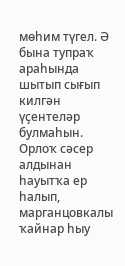мөһим түгел. Ә бына тупраҡ араһында шытып сығып килгән үҫентеләр булмаһын. Орлоҡ сәсер алдынан һауытҡа ер һалып, марганцовкалы ҡайнар һыу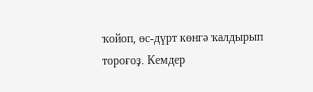ҡойоп, өс-дүрт көнгә ҡалдырып тороғоҙ. Кемдер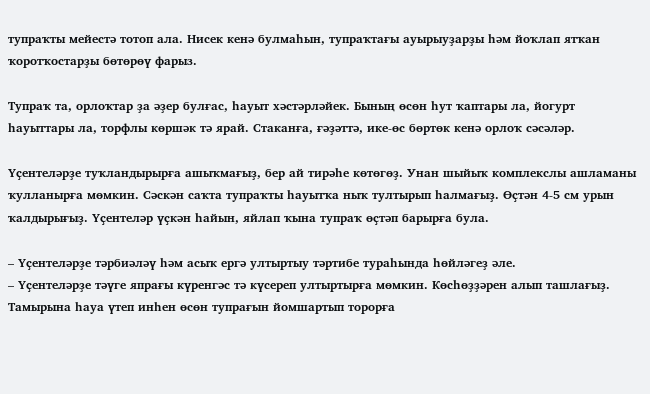тупраҡты мейестә тотоп ала. Нисек кенә булмаһын, тупраҡтағы ауырыуҙарҙы һәм йоҡлап ятҡан ҡоротҡостарҙы бөтөрөү фарыз.

Тупраҡ та, орлоҡтар ҙа әҙер булғас, һауыт хәстәрләйек. Бының өсөн һут ҡаптары ла, йогурт һауыттары ла, торфлы көршәк тә ярай. Стаканға, ғәҙәттә, ике-өс бөртөк кенә орлоҡ сәсәләр.

Үҫентеләрҙе туҡландырырға ашыҡмағыҙ, бер ай тирәһе көтөгөҙ. Унан шыйыҡ комплекслы ашламаны ҡулланырға мөмкин. Сәскән саҡта тупраҡты һауытҡа ныҡ тултырып һалмағыҙ. Өҫтән 4-5 см урын ҡалдырығыҙ. Үҫентеләр үҫкән һайын, яйлап ҡына тупраҡ өҫтәп барырға була.

– Үҫентеләрҙе тәрбиәләү һәм асыҡ ергә ултыртыу тәртибе тураһында һөйләгеҙ әле.
– Үҫентеләрҙе тәүге япрағы күренгәс тә күсереп ултыртырға мөмкин. Көсһөҙҙәрен алып ташлағыҙ. Тамырына һауа үтеп инһен өсөн тупрағын йомшартып торорға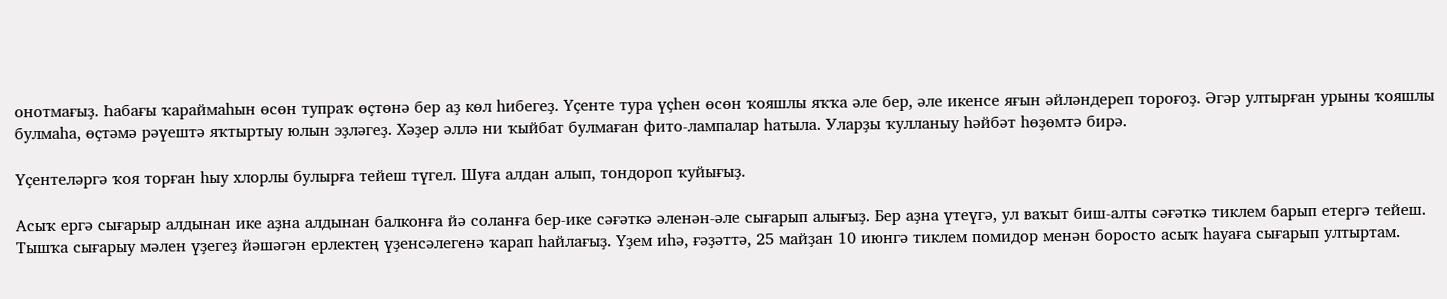онотмағыҙ. Һабағы ҡараймаһын өсөн тупраҡ өҫтөнә бер аҙ көл һибегеҙ. Үҫенте тура үҫһен өсөн ҡояшлы яҡҡа әле бер, әле икенсе яғын әйләндереп тороғоҙ. Әгәр ултырған урыны ҡояшлы булмаһа, өҫтәмә рәүештә яҡтыртыу юлын эҙләгеҙ. Хәҙер әллә ни ҡыйбат булмаған фито-лампалар һатыла. Уларҙы ҡулланыу һәйбәт һөҙөмтә бирә.

Үҫентеләргә ҡоя торған һыу хлорлы булырға тейеш түгел. Шуға алдан алып, тондороп ҡуйығыҙ.

Асыҡ ергә сығарыр алдынан ике аҙна алдынан балконға йә соланға бер-ике сәғәткә әленән-әле сығарып алығыҙ. Бер аҙна үтеүгә, ул ваҡыт биш-алты сәғәткә тиклем барып етергә тейеш. Тышҡа сығарыу мәлен үҙегеҙ йәшәгән ерлектең үҙенсәлегенә ҡарап һайлағыҙ. Үҙем иһә, ғәҙәттә, 25 майҙан 10 июнгә тиклем помидор менән боросто асыҡ һауаға сығарып ултыртам.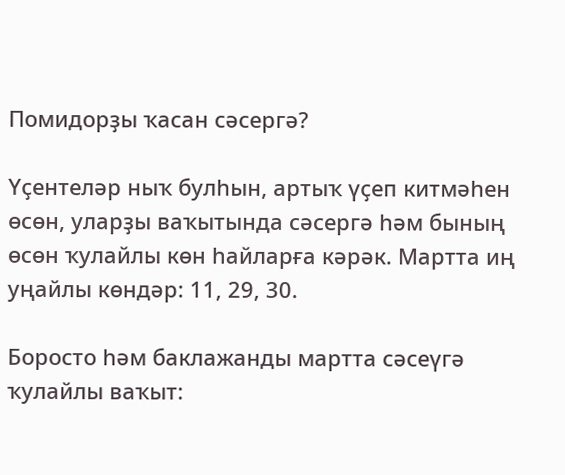Помидорҙы ҡасан сәсергә?

Үҫентеләр ныҡ булһын, артыҡ үҫеп китмәһен өсөн, уларҙы ваҡытында сәсергә һәм бының өсөн ҡулайлы көн һайларға кәрәк. Мартта иң уңайлы көндәр: 11, 29, 30.

Боросто һәм баклажанды мартта сәсеүгә ҡулайлы ваҡыт: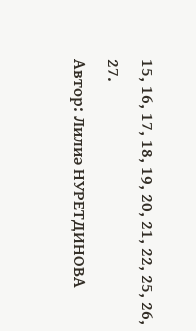15, 16, 17, 18, 19, 20, 21, 22, 25, 26, 27.
Автор: Лилиә НУРЕТДИНОВА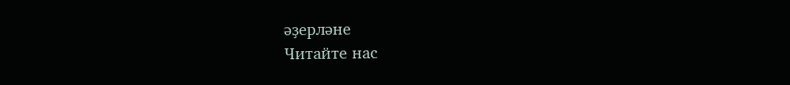әҙерләне
Читайте нас